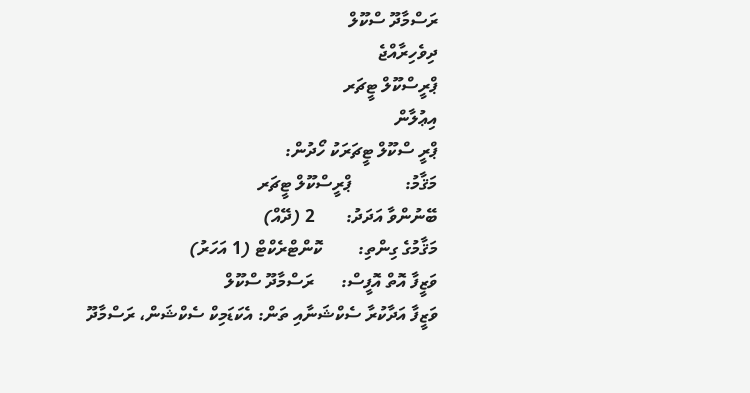ރަސްމާދޫ ސްކޫލް
ދިވެހިރާއްޖެ
ޕްރީސްކޫލް ޓީޗަރ
އިޢުލާން
ޕްރީ ސްކޫލް ޓީޗަރަކު ހޯދުން:
މަޤާމު:            ޕްރީސްކޫލް ޓީޗަރ
ބޭނުންވާ އަދަދު:       2 (ދޭއް)
މަޤާމުގެ ގިންތި:        ކޮންޓްރެކްޓް (1 އަހަރު)
ވަޒީފާ އޮތް އޮފީސް:      ރަސްމާދޫ ސްކޫލް
ވަޒީފާ އަދާކުރާ ސެކްޝަނާއި ތަން: އެކަޑަމިކް ސެކްޝަން، ރަސްމާދޫ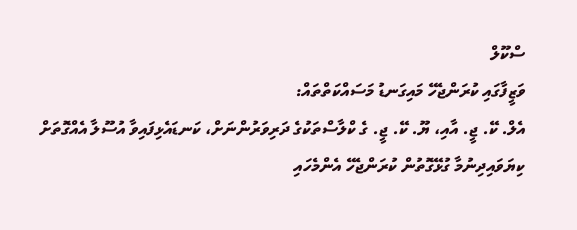ސްކޫލް
ވަޒީފާގައި ކުރަންޖެހޭ މައިގަނޑު މަސައްކަތްތައް:
އެލް. ކޭ. ޖީ. އާއި، ޔޫ. ކޭ. ޖީ. ގެ ކްލާސްތަކުގެ ދަރިވަރުންނަށް، ކަނޑައެޅިފައިވާ އުސޫލާ އެއްގޮތަށް ކިޔަވައިދިނުމާ ގުޅޭގޮތުން ކުރަންޖެހޭ އެންމެހައި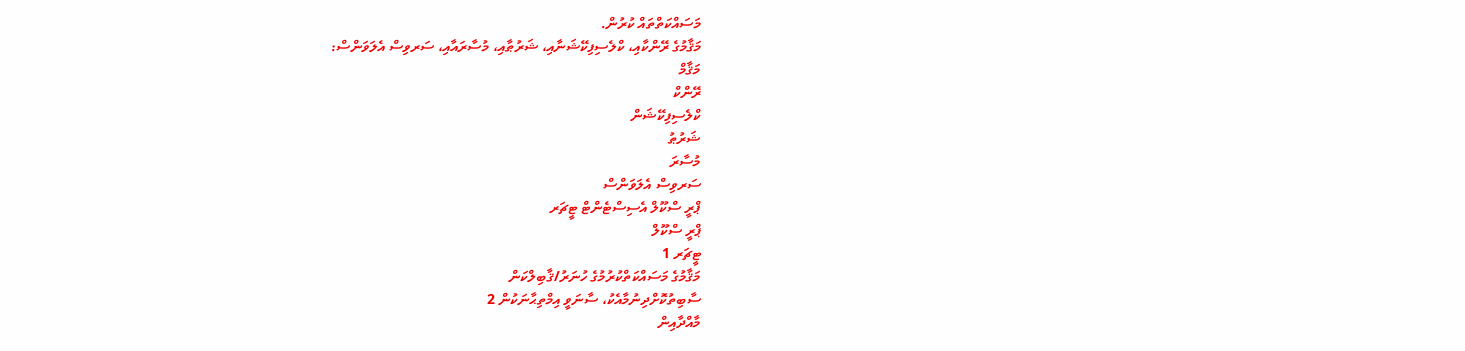މަސައްކަތްތައް ކުރުން.
މަޤާމުގެ ރޭންކާއި، ކްލެސިފިކޭޝަނާއި، ޝަރުޠާއި، މުސާރައާއި، ސަރވިސް އެލަވަންސް:
މަޤާމް
ރޭންކް
ކްލެސިފިކޭޝަން
ޝަރުޠު
މުސާރަ
ސަރވިސް އެލަވަންސް
ޕްރީ ސްކޫލް އެސިސްޓެންޓް ޓީޗަރ
ޕްރީ ސްކޫލް
ޓީޗަރ 1
މަޤާމުގެ މަސައްކަތްކުރުމުގެ ހުނަރު/ޤާބިލްކަން
ސާބިތުކޮށްދިނުމާއެކު، ސާނަވީ އިމްތިޙާނަކުން 2
މާއްދާއިން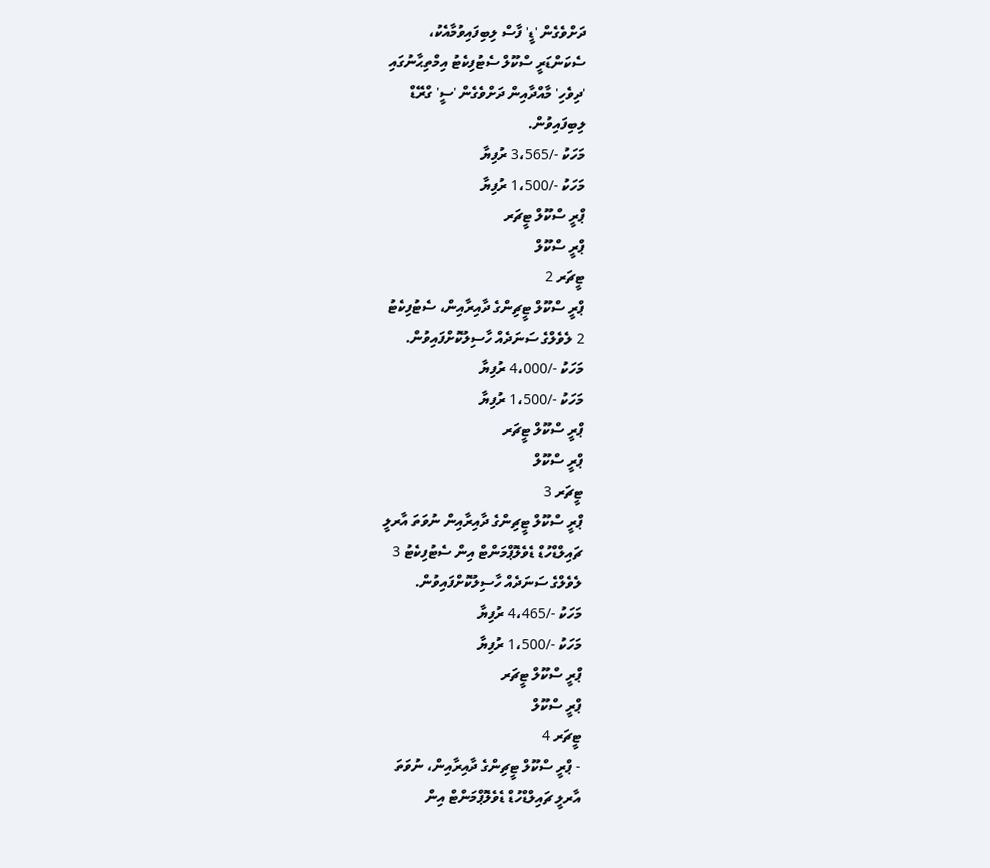ދަށްވެގެން 'ޑީ' ފާސް ލިބިފައިވުމާއެކު،
ސެކަންޑަރީ ސްކޫލް ސެޓުފިކެޓު އިމްތިޙާނުގައި
'ދިވެހި' މާއްދާއިން ދަށްވެގެން 'ސީ' ގްރޭޑް
ލިބިފައިވުން.
މަހަކު -/3،565 ރުފިޔާ
މަހަކު -/1،500 ރުފިޔާ
ޕްރީ ސްކޫލް ޓީޗަރ
ޕްރީ ސްކޫލް
ޓީޗަރ 2
ޕްރީ ސްކޫލް ޓީޗިންގެ ދާއިރާއިން، ސެޓުފިކެޓު
2 ލެވެލްގެ ސަނަދެއް ހާސިލުކޮށްފައިވުން.
މަހަކު -/4،000 ރުފިޔާ
މަހަކު -/1،500 ރުފިޔާ
ޕްރީ ސްކޫލް ޓީޗަރ
ޕްރީ ސްކޫލް
ޓީޗަރ 3
ޕްރީ ސްކޫލް ޓީޗިންގެ ދާއިރާއިން ނުވަތަ އާރލީ
ޗައިލްޑްހުޑް ޑެވެލޮޕްމަންޓް އިން ސެޓުފިކެޓު 3
ލެވެލްގެ ސަނަދެއް ހާސިލުކޮށްފައިވުން.
މަހަކު -/4،465 ރުފިޔާ
މަހަކު -/1،500 ރުފިޔާ
ޕްރީ ސްކޫލް ޓީޗަރ
ޕްރީ ސްކޫލް
ޓީޗަރ 4
- ޕްރީ ސްކޫލް ޓީޗިންގެ ދާއިރާއިން، ނުވަތަ
އާރލީ ޗައިލްޑްހުޑް ޑެވެލޮޕްމަންޓް އިން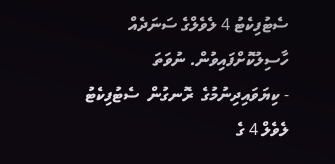ސެޓުފިކެޓު 4 ލެވެލްގެ ސަނަދެއް
ހާސިލުކޮށްފައިވުން. ނުވަތަ
- ކިޔަވައިދިނުމުގެ  ރޮނގުން  ސެޓުފިކެޓު
ލެވެލް 4 ގެ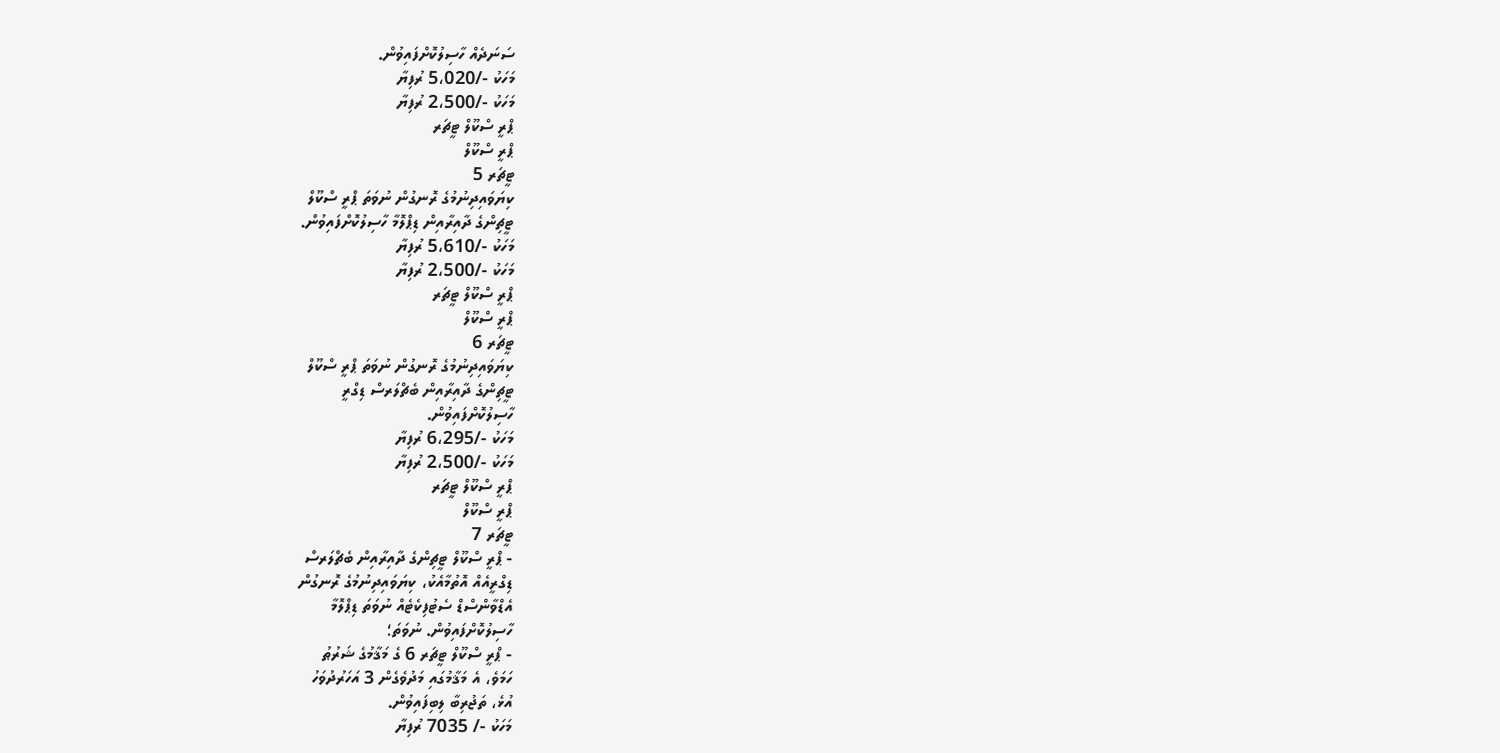ސަނަދެއް ހާސިލުކޮށްފައިވުން.
މަހަކު -/5،020 ރުފިޔާ
މަހަކު -/2،500 ރުފިޔާ
ޕްރީ ސްކޫލް ޓީޗަރ
ޕްރީ ސްކޫލް
ޓީޗަރ 5
ކިޔަވައިދިނުމުގެ ރޮނގުން ނުވަތަ ޕްރީ ސްކޫލް
ޓީޗިންގެ ދާއިރާއިން ޑިޕްލޮމާ ހާސިލުކޮށްފައިވުން.
މަހަކު -/5،610 ރުފިޔާ
މަހަކު -/2،500 ރުފިޔާ
ޕްރީ ސްކޫލް ޓީޗަރ
ޕްރީ ސްކޫލް
ޓީޗަރ 6
ކިޔަވައިދިނުމުގެ ރޮނގުން ނުވަތަ ޕްރީ ސްކޫލް
ޓީޗިންގެ ދާއިރާއިން ބެޗްލަރސް ޑިގްރީ
ހާސިލުކޮށްފައިވުން.
މަހަކު -/6،295 ރުފިޔާ
މަހަކު -/2،500 ރުފިޔާ
ޕްރީ ސްކޫލް ޓީޗަރ
ޕްރީ ސްކޫލް
ޓީޗަރ 7
- ޕްރީ ސްކޫލް ޓީޗިންގެ ދާއިރާއިން ބެޗްލަރސް
ޑިގްރީއެއް އޮތުމާއެކު، ކިޔަވައިދިނުމުގެ ރޮނގުން
އެޑްވާންސްޑް ސެޓުފިކެޓެއް ނުވަތަ ޑިޕްލޮމާ
ހާސިލުކޮށްފައިވުން. ނުވަތަ؛
- ޕްރީ ސްކޫލް ޓީޗަރ 6 ގެ މަޤާމުގެ ޝަރުޠު
ހަމަވެ، އެ މަޤާމުގައި މަދުވެގެން 3 އަހަރުދުވަހު
އުޅެ، ތަޖުރިބާ ލިބިފައިވުން.
މަހަކު -/ 7035 ރުފިޔާ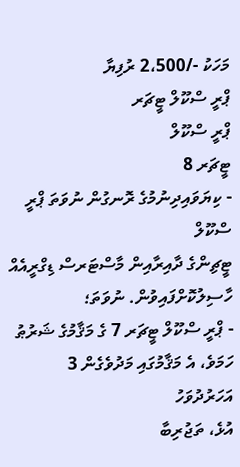މަހަކު -/2،500 ރުފިޔާ
ޕްރީ ސްކޫލް ޓީޗަރ
ޕްރީ ސްކޫލް
ޓީޗަރ 8
- ކިޔަވައިދިނުމުގެ ރޮނގުން ނުވަތަ ޕްރީ ސްކޫލް
ޓީޗިންގެ ދާއިރާއިން މާސްޓަރސް ޑިގްރީއެއް ހާސިލުކޮށްފައިވުން. ނުވަތަ؛
- ޕްރީ ސްކޫލް ޓީޗަރ 7 ގެ މަޤާމުގެ ޝަރުޠު
ހަމަވެ، އެ މަޤާމުގައި މަދުވެގެން 3 އަހަރުދުވަހު
އުޅެ، ތަޖުރިބާ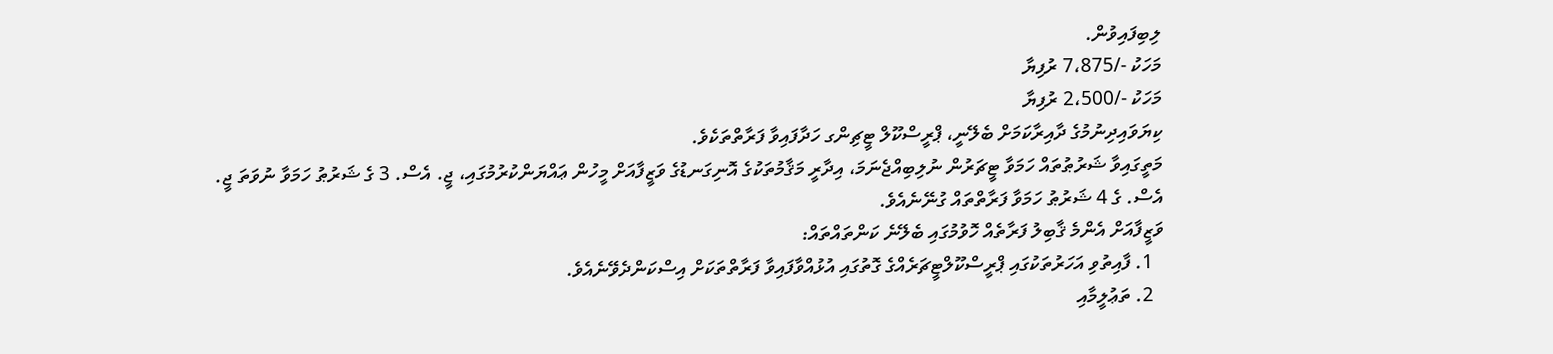ލިބިފައިވުން.
މަހަކު -/7،875 ރުފިޔާ
މަހަކު -/2،500 ރުފިޔާ
ކިޔަވައިދިނުމުގެ ދާއިރާކަމަށް ބެލޭނީ، ޕްރީސްކޫލް ޓީޗިންގ ހަދާފައިވާ ފަރާތްތަކެވެ.
މަތީގައިވާ ޝަރުޠުތައް ހަމަވާ ޓީޗަރުން ނުލިބިއްޖެނަމަ، އިދާރީ މަޤާމުތަކުގެ އޮނިގަނޑުގެ ވަޒީފާއަށް މީހުން ޢައްޔަންކުރުމުގައި، ޖީ. އެސް. 3 ގެ ޝަރުޠު ހަމަވާ ނުވަތަ ޖީ. އެސް. ގެ 4 ޝަރުޠު ހަމަވާ ފަރާތްތައް ގުނޭނެއެވެ.
ވަޒީފާއަށް އެންމެ ޤާބިލު ފަރާތެއް ހޮވުމުގައި ބެލޭނެ ކަންތައްތައް:
  1. ފާއިތުވި އަހަރުތަކުގައި ޕްރީސްކޫލްޓީޗަރެއްގެ ގޮތުގައި އުޅުއްވާފައިވާ ފަރާތްތަކަށް އިސްކަންދެވޭނެއެވެ.
  2. ތަޢުލީމާއި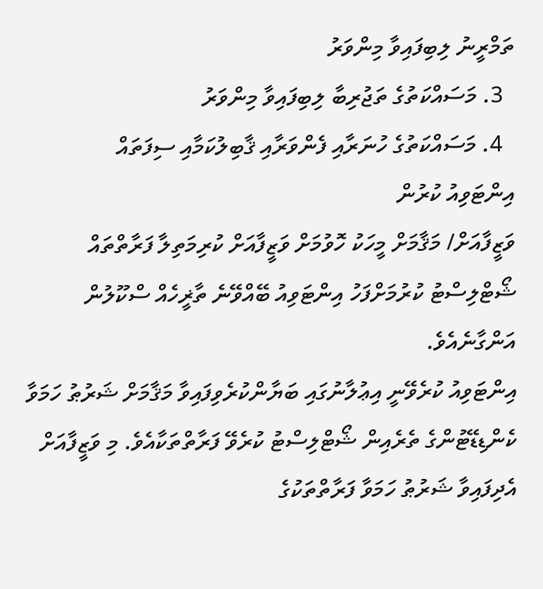ތަމްރީނު ލިބިފައިވާ މިންވަރު
  3. މަސައްކަތުގެ ތަޖުރިބާ ލިބިފައިވާ މިންވަރު
  4. މަސައްކަތުގެ ހުނަރާއި ފެންވަރާއި ޤާބިލުކަމާއި ސިފަތައް
އިންޓަވިއު ކުރުން
ވަޒީފާއަށް/ މަޤާމަށް މީހަކު ހޮވުމަށް ވަޒީފާއަށް ކުރިމަތިލާ ފަރާތްތައް ޝޯޓްލިސްޓު ކުރުމަށްފަހު އިންޓަވިއު ބޭއްވޭނެ ތާޜީހެއް ސްކޫލުން އަންގާނެއެވެ.
އިންޓަވިއު ކުރެވޭނީ އިޢުލާނުގައި ބަޔާންކުރެވިފައިވާ މަޤާމަށް ޝަރުޠު ހަމަވާ ކެންޑިޑޭޓުންގެ ތެރެއިން ޝޯޓްލިސްޓު ކުރެވޭ ފަރާތްތަކާއެވެ. މި ވަޒީފާއަށް އެދިފައިވާ ޝަރުޠު ހަމަވާ ފަރާތްތަކުގެ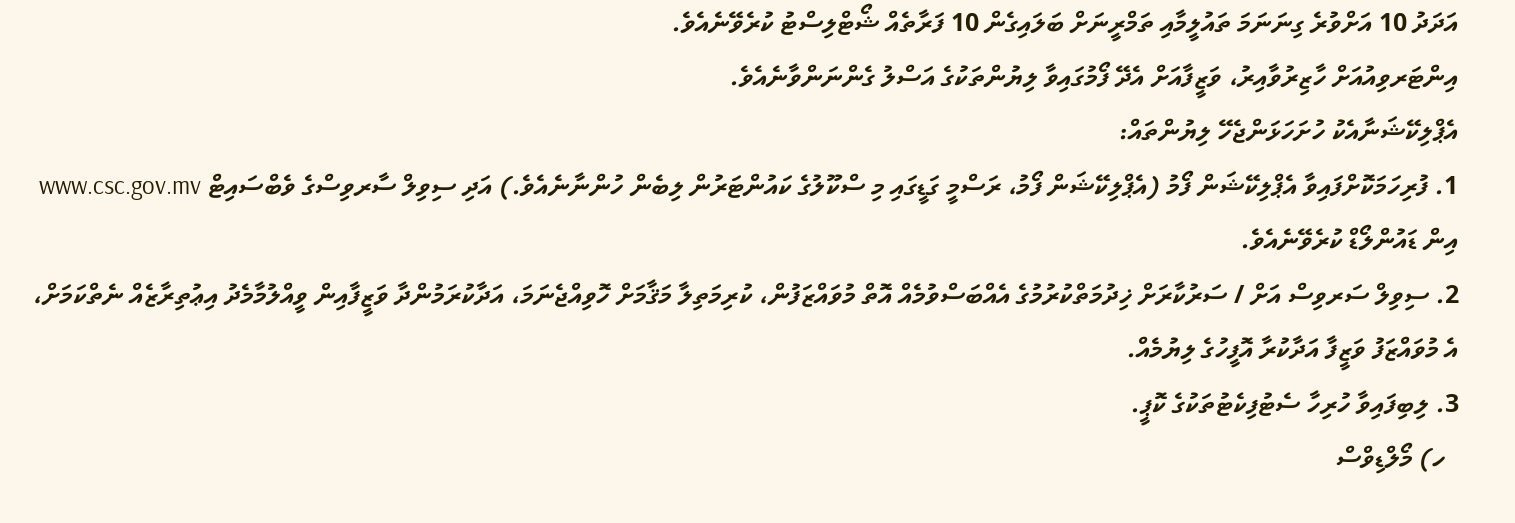އަދަދު 10 އަށްވުރެ ގިނަނަމަ ތައުލީމާއި ތަމްރީނަށް ބަލައިގެން 10 ފަރާތެއް ޝޯޓްލިސްޓު ކުރެވޭނެއެވެ.
އިންޓަރވިއުއަށް ހާޒިރުވާއިރު، ވަޒީފާއަށް އެދޭ ފޯމުގައިވާ ލިޔުންތަކުގެ އަސްލު ގެންނަންވާނެއެވެ.
އެޕްލިކޭޝަނާއެކު ހުށަހަޅަންޖެހޭ ލިޔުންތައް:
1. ފުރިހަމަކޮށްފައިވާ އެޕްލިކޭޝަން ފޯމު (އެޕްލިކޭޝަން ފޯމު، ރަސްމީ ގަޑީގައި މި ސްކޫލުގެ ކައުންޓަރުން ލިބެން ހުންނާނެއެވެ.) އަދި ސިވިލް ސާރވިސްގެ ވެބްސައިޓް www.csc.gov.mv އިން ޑައުންލޯޑް ކުރެވޭނެއެވެ.
2. ސިވިލް ސަރވިސް އަށް / ސަރުކާރަށް ޚިދުމަތްކުރުމުގެ އެއްބަސްވުމެއް އޮތް މުވައްޒަފުން، ކުރިމަތިލާ މަޤާމަށް ހޮވިއްޖެނަމަ، އަދާކުރަމުންދާ ވަޒީފާއިން ވީއްލުމާމެދު އިޢުތިރާޒެއް ނެތްކަމަށް، އެ މުވައްޒަފު ވަޒީފާ އަދާކުރާ އޮފީހުގެ ލިޔުމެއް.
3. ލިބިފައިވާ ހުރިހާ ސެޓުފިކެޓުތަކުގެ ކޮޕީ.
  ހ) މޯލްޑިވްސް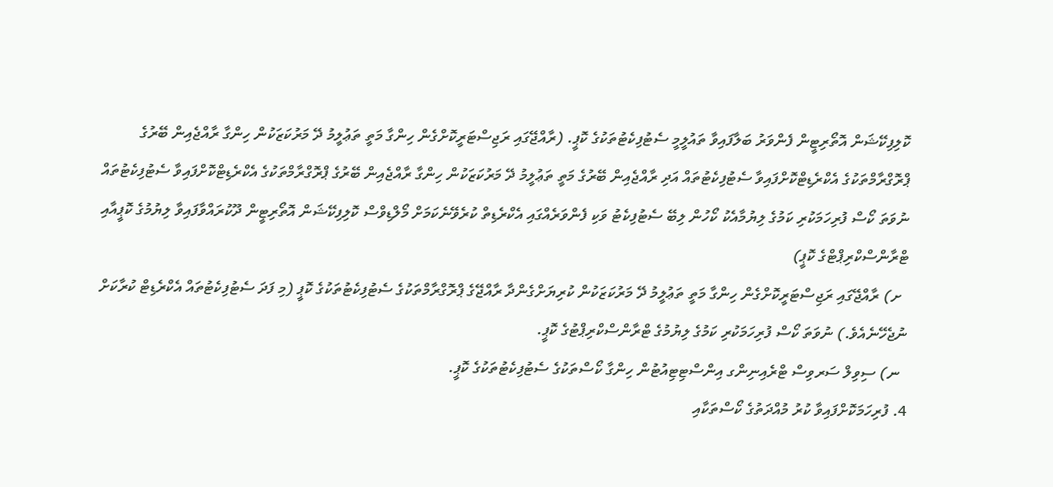ކޮލިފިކޭޝަން އޮތޯރިޓީން ފެންވަރު ބަލާފައިވާ ތައުލީމީ ސެޓުފިކެޓުތަކުގެ ކޮޕީ. (ރާއްޖޭގައި ރަޖިސްޓަރީކޮށްގެން ހިންގާ މަތީ ތަޢުލީމު ދޭ މަރުކަޒަކުން ހިންގާ ރާއްޖެއިން ބޭރުގެ ޕްރޮގްރާމްތަކުގެ އެކްރެޑިޓްކޮށްފައިވާ ސެޓުފިކެޓުތައް އަދި ރާއްޖެއިން ބޭރުގެ މަތީ ތަޢުލީމު ދޭ މަރުކަޒަކުން ހިންގާ ރާއްޖެއިން ބޭރުގެ ޕްރޮގްރާމްތަކުގެ އެކްރެޑިޓްކޮށްފައިވާ ސެޓުފިކެޓުތައް ނުވަތަ ކޯސް ފުރިހަމަކުރި ކަމުގެ ލިޔުމާއެކު ކޯހުން ލިބޭ ސެޓުފިކެޓު ވަކި ފެންވަރެއްގައި އެކްރެޑިތް ކުރެވޭނެކަމަށް މޯލްޑިވްސް ކޮލިފިކޭޝަން އޮތޯރިޓީން ދޫކުރައްވާފައިވާ ލިޔުމުގެ ކޮޕީއާއި ޓްރާންސްކްރިޕްޓްގެ ކޮޕީ)
  ށ) ރާއްޖޭގައި ރަޖިސްޓަރީކޮށްގެން ހިންގާ މަތީ ތަޢުލީމު ދޭ މަރުކަޒަކުން ކުރިޔަށްގެންދާ ރާއްޖޭގެ ޕްރޮގްރާމްތަކުގެ ސެޓުފިކެޓުތަކުގެ ކޮޕީ (މި ފަދަ ސެޓުފިކެޓުތައް އެކްރެޑިޓް ކުރާކަށް ނުޖެހޭނެއެވެ.) ނުވަތަ ކޯސް ފުރިހަމަކުރި ކަމުގެ ލިޔުމުގެ ޓްރާންސްކްރިޕްޓުގެ ކޮޕީ.
  ނ) ސިވިލް ސަރވިސް ޓްރެއިނިންގ އިންސްޓިޓިއުޓުން ހިންގާ ކޯސްތަކުގެ ސެޓުފިކެޓުތަކުގެ ކޮޕީ.
4. ފުރިހަމަކޮށްފައިވާ ކުރު މުއްދަތުގެ ކޯސްތަކާއި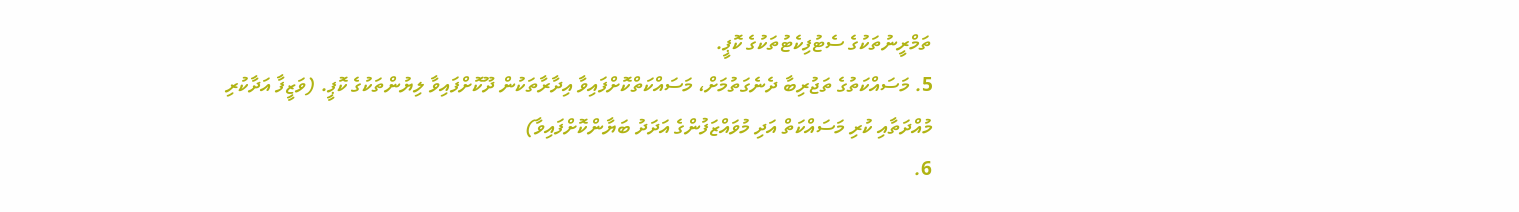ތަމްރީނުތަކުގެ ސެޓުފިކެޓުތަކުގެ ކޮޕީ.
5. މަސައްކަތުގެ ތަޖުރިބާ ދެނެގަތުމަށް، މަސައްކަތްކޮށްފައިވާ އިދާރާތަކުން ދޫކޮށްފައިވާ ލިޔުންތަކުގެ ކޮޕީ. (ވަޒީފާ އަދާކުރި މުއްދަތާއި ކުރި މަސައްކަތް އަދި މުވައްޒަފުންގެ އަދަދު ބަޔާންކޮށްފައިވާ)
6.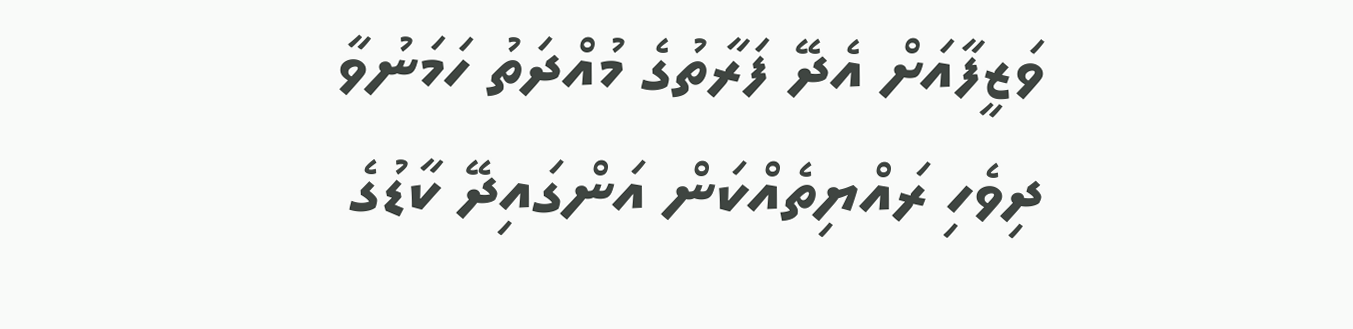ވަޒީފާއަށް އެދޭ ފަރާތުގެ މުއްދަތު ހަމަނުވާ ދިވެހި ރައްޔިތެއްކަން އަންގައިދޭ ކާޑުގެ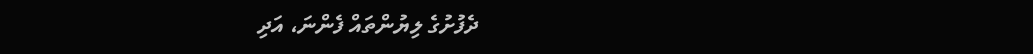ދެފުށުގެ ލިޔުންތައް ފެންނަ، އަދި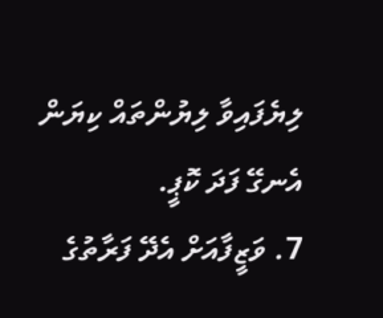ލިޔެފައިވާ ލިޔުންތައް ކިޔަން އެނގޭ ފަދަ ކޮޕީ.
7. ވަޒީފާއަށް އެދޭ ފަރާތުގެ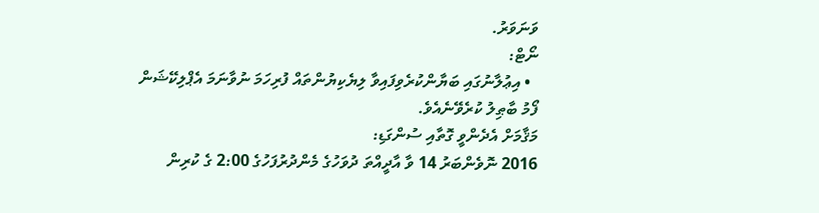ވަނަވަރު.
ނޯޓް:
  • އިޢުލާނުގައި ބަޔާންކުރެވިފައިވާ ލިޔެކިޔުންތައް ފުރިހަމަ ނުވާނަމަ އެޕްލިކޭޝަން ފޯމު ބާޠިލު ކުރެވޭނެއެވެ.
މަޤާމަށް އެދެންވީ ގޮތާއި ސުންގަޑި:
2016 ނޮވެންބަރު 14 ވާ އާދީއްތަ ދުވަހުގެ މެންދުރުފަހުގެ 2:00 ގެ ކުރިން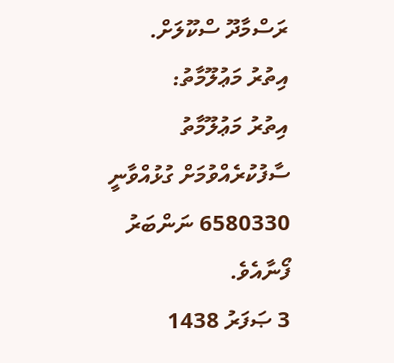ރަސްމާދޫ ސްކޫލަށް.
އިތުރު މަޢުލޫމާތު:
އިތުރު މަޢުލޫމާތު ސާފުކުރެއްވުމަށް ގުޅުއްވާނީ 6580330 ނަންބަރު ފޯނާއެވެ.
3 ޞަފަރު 1438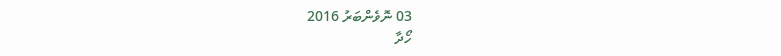03 ނޮވެންބަރު 2016
ހޯދާ